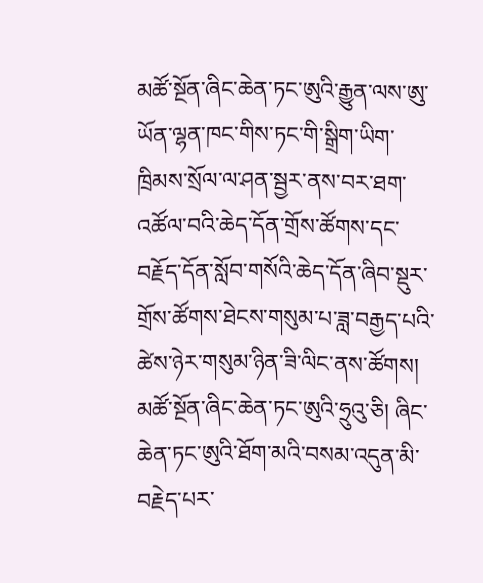མཚོ་སྔོན་ཞིང་ཆེན་ཏང་ཨུའི་རྒྱུན་ལས་ཨུ་ཡོན་ལྷན་ཁང་གིས་ཏང་གི་སྒྲིག་ཡིག་ཁྲིམས་སྲོལ་ལ་ཤན་སྦྱར་ནས་བར་ཐག་འཚོལ་བའི་ཆེད་དོན་གྲོས་ཚོགས་དང་བརྗོད་དོན་སློབ་གསོའི་ཆེད་དོན་ཞིབ་སྡུར་གྲོས་ཚོགས་ཐེངས་གསུམ་པ་ཟླ་བརྒྱད་པའི་ཚེས་ཉེར་གསུམ་ཉིན་ཟི་ལིང་ནས་ཚོགས། མཚོ་སྔོན་ཞིང་ཆེན་ཏང་ཨུའི་ཧྲུའུ་ཅི། ཞིང་ཆེན་ཏང་ཨུའི་ཐོག་མའི་བསམ་འདུན་མི་བརྗེད་པར་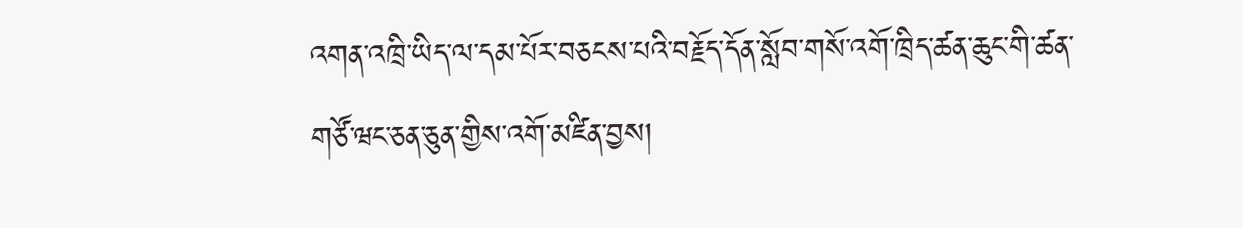འགན་འཁྲི་ཡིད་ལ་དམ་པོར་བཅངས་པའི་བརྗོད་དོན་སློབ་གསོ་འགོ་ཁྲིད་ཚན་ཆུང་གི་ཚན་གཙོ་ཝང་ཅན་ཅུན་གྱིས་འགོ་མཛིན་བྱས།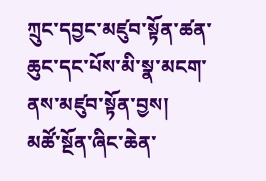ཀྲུང་དབྱང་མཛུབ་སྟོན་ཚན་ཆུང་དང་པོས་མི་སྣ་མངག་ནས་མཛུབ་སྟོན་བྱས།
མཚོ་སྔོན་ཞིང་ཆེན་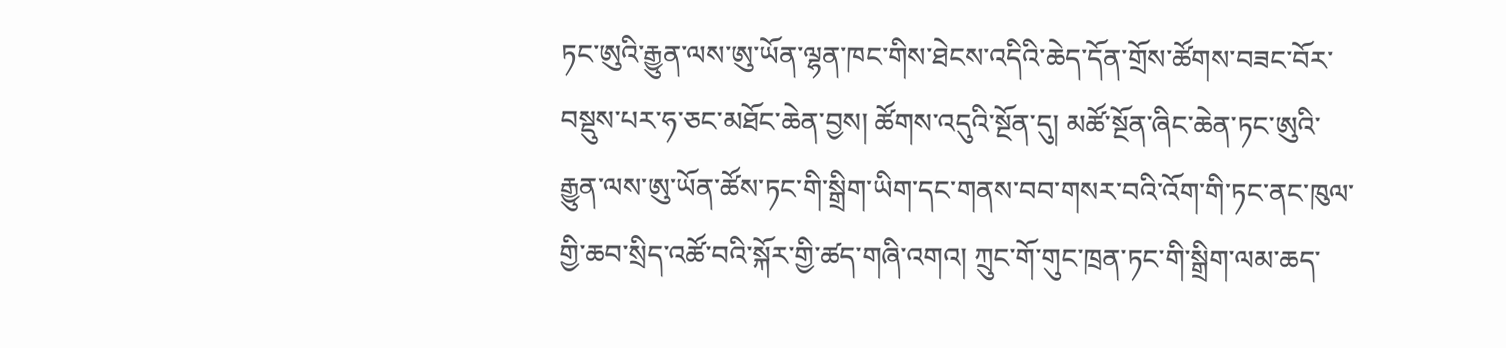ཏང་ཨུའི་རྒྱུན་ལས་ཨུ་ཡོན་ལྷན་ཁང་གིས་ཐེངས་འདིའི་ཆེད་དོན་གྲོས་ཚོགས་བཟང་བོར་བསྡུས་པར་ཧ་ཅང་མཐོང་ཆེན་བྱས། ཚོགས་འདུའི་སྔོན་དུ། མཚོ་སྔོན་ཞིང་ཆེན་ཏང་ཨུའི་རྒྱུན་ལས་ཨུ་ཡོན་ཚོས་ཏང་གི་སྒྲིག་ཡིག་དང་གནས་བབ་གསར་བའི་འོག་གི་ཏང་ནང་ཁུལ་གྱི་ཆབ་སྲིད་འཚོ་བའི་སྐོར་གྱི་ཚད་གཞི་འགའ། ཀྲུང་གོ་གུང་ཁྲན་ཏང་གི་སྒྲིག་ལམ་ཆད་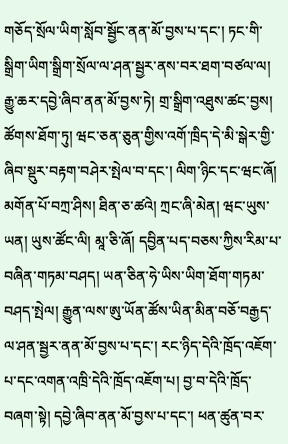གཅོད་སྲོལ་ཡིག་སློབ་སྦྱོང་ནན་མོ་བྱས་པ་དང་། ཏང་གི་སྒྲིག་ཡིག་སྒྲིག་སྲོལ་ལ་ཤན་སྦྱར་ནས་བར་ཐག་བཙལ་ལ། རྒྱུ་ཆར་དབྱེ་ཞིབ་ནན་མོ་བྱས་ཏེ། གྲ་སྒྲིག་འཐུས་ཚང་བྱས། ཚོགས་ཐོག་ཏུ། ཝང་ཅན་ཅུན་གྱིས་འགོ་ཁྲིད་དེ་མི་སྒེར་གྱི་ཞིབ་སྡུར་བརྟག་བཤེར་སྤེལ་བ་དང་། ལིག་ཉིང་དང་ཝང་ཞོ། མགོན་པོ་བཀྲ་ཤིས། ཐིན་ཅ་ཚའེ། ཀྲང་ཞི་མེན། ཝང་ཡུས་ཡན། ཡུས་ཚོང་ལི། མཱ་ཅི་ཞོ། དབྱིན་པད་བཅས་ཀྱིས་རིམ་པ་བཞིན་གཏམ་བཤད། ཡན་ཅིན་ཧེ་ཡིས་ཡིག་ཐོག་གཏམ་བཤད་སྤེལ། རྒྱུན་ལས་ཨུ་ཡོན་ཚོས་ཡིན་མིན་བཅོ་བརྒྱད་ལ་ཤན་སྦྱར་ནན་མོ་བྱས་པ་དང་། རང་ཉིད་དེའི་ཁྲོད་འཇོག་པ་དང་འགན་འཁྲི་དེའི་ཁྲོད་འཇོག་པ། བྱ་བ་དེའི་ཁྲོད་བཞག་སྟེ། དབྱེ་ཞིབ་ནན་མོ་བྱས་པ་དང་། ཕན་ཚུན་བར་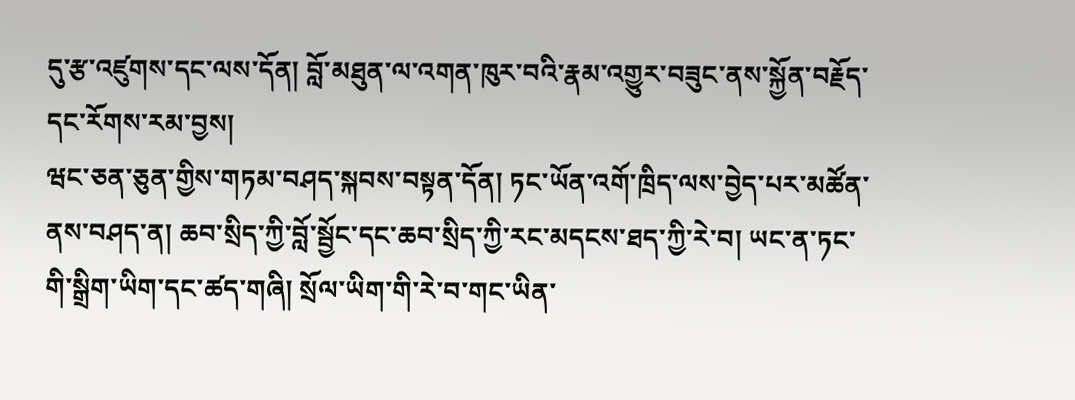དུ་རྩ་འཛུགས་དང་ལས་དོན། བློ་མཐུན་ལ་འགན་ཁུར་བའི་རྣམ་འགྱུར་བཟུང་ནས་སྐྱོན་བརྗོད་དང་རོགས་རམ་བྱས།
ཝང་ཅན་ཅུན་གྱིས་གཏམ་བཤད་སྐབས་བསྟན་དོན། ཏང་ཡོན་འགོ་ཁྲིད་ལས་བྱེད་པར་མཚོན་ནས་བཤད་ན། ཆབ་སྲིད་ཀྱི་བློ་སྦྱོང་དང་ཆབ་སྲིད་ཀྱི་རང་མདངས་ཐད་ཀྱི་རེ་བ། ཡང་ན་ཏང་གི་སྒྲིག་ཡིག་དང་ཚད་གཞི། སྲོལ་ཡིག་གི་རེ་བ་གང་ཡིན་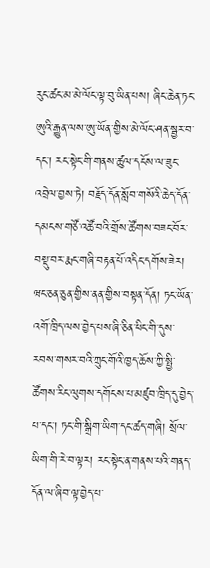རུང་ཚང་མ་མེ་ལོང་ལྟ་བུ་ཡིན་པས། ཞིང་ཆེན་ཏང་ཨུའི་རྒྱུན་ལས་ཨུ་ཡོན་གྱིས་མེ་ལོང་ཤན་སྦྱར་བ་དང་། རང་སྟེང་གི་གནས་ཚུལ་དངོས་ལ་ཟུང་འབྲེལ་བྱས་ཏེ། བརྗོད་དོན་སློབ་གསོའི་ཆེད་དོན་དམངས་གཙོ་འཚོ་བའི་གྲོས་ཚོགས་བཟང་བོར་བསྡུ་བར་རྨང་གཞི་བརྟན་པོ་འདིང་དགོས་ཟེར།
ཝང་ཅན་ཅུན་གྱིས་ནན་གྱིས་བསྟན་དོན། ཏང་ཡོན་འགོ་ཁྲིད་ལས་བྱེད་པས་ཞི་ཅིན་ཕིང་གི་དུས་རབས་གསར་བའི་ཀྲུང་གོའི་ཁྱད་ཆོས་ཀྱི་སྤྱི་ཚོགས་རིང་ལུགས་དགོངས་པ་མཛུབ་ཁྲིད་དུ་བྱེད་པ་དང་། ཏང་གི་སྒྲིག་ཡིག་དང་ཚད་གཞི། སྲོལ་ཡིག་གི་རེ་བ་ལྟར། རང་སྟེང་ན་གནས་པའི་གནད་དོན་ལ་ཞིབ་ལྟ་བྱེད་པ་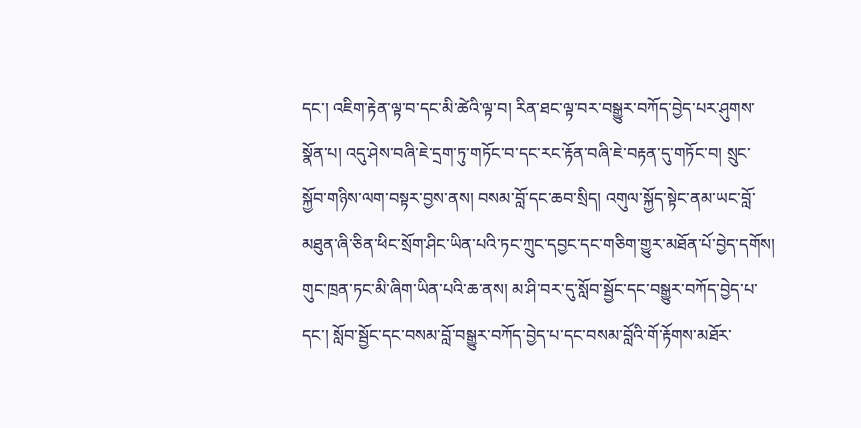དང་། འཇིག་རྟེན་ལྟ་བ་དང་མི་ཚེའི་ལྟ་བ། རིན་ཐང་ལྟ་བར་བསྒྱུར་བཀོད་བྱེད་པར་ཤུགས་སྣོན་པ། འདུ་ཤེས་བཞི་ཇེ་དྲག་ཏུ་གཏོང་བ་དང་རང་རྟོན་བཞི་ཇེ་བརྟན་དུ་གཏོང་བ། སྲུང་སྐྱོབ་གཉིས་ལག་བསྟར་བྱས་ནས། བསམ་བློ་དང་ཆབ་སྲིད། འགུལ་སྐྱོད་སྟེང་ནམ་ཡང་བློ་མཐུན་ཞི་ཅིན་ཕིང་སྲོག་ཤིང་ཡིན་པའི་ཏང་ཀྲུང་དབྱང་དང་གཅིག་གྱུར་མཐོན་པོ་བྱེད་དགོས། གུང་ཁྲན་ཏང་མི་ཞིག་ཡིན་པའི་ཆ་ནས། མ་ཤི་བར་དུ་སློབ་སྦྱོང་དང་བསྒྱུར་བཀོད་བྱེད་པ་དང་། སློབ་སྦྱོང་དང་བསམ་བློ་བསྒྱུར་བཀོད་བྱེད་པ་དང་བསམ་བློའི་གོ་རྟོགས་མཐོར་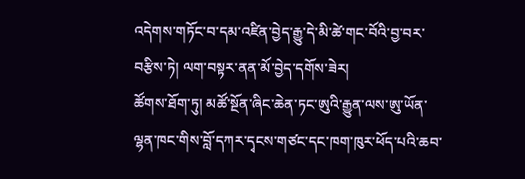འདེགས་གཏོང་བ་དམ་འཛིན་བྱེད་རྒྱུ་དེ་མི་ཚེ་གང་བོའི་བྱ་བར་བརྩིས་ཏེ། ལག་བསྟར་ནན་མོ་བྱེད་དགོས་ཟེར།
ཚོགས་ཐོག་ཏུ། མཚོ་སྔོན་ཞིང་ཆེན་ཏང་ཨུའི་རྒྱུན་ལས་ཨུ་ཡོན་ལྷན་ཁང་གིས་བློ་དཀར་དྭངས་གཙང་དང་ཁག་ཁུར་ཕོད་པའི་ཆབ་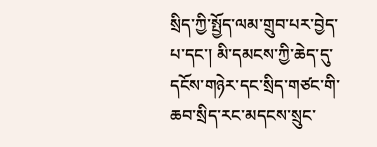སྲིད་ཀྱི་སྤྱོད་ལམ་གྲུབ་པར་བྱེད་པ་དང་། མི་དམངས་ཀྱི་ཆེད་དུ་དངོས་གཉེར་དང་སྲིད་གཙང་གི་ཆབ་སྲིད་རང་མདངས་སྲུང་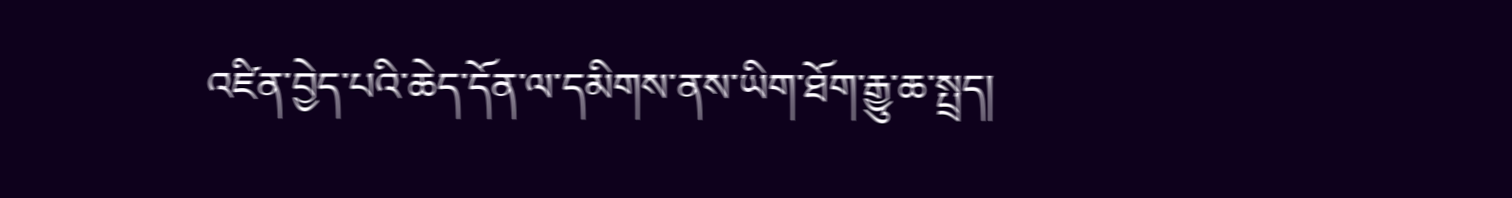འཛིན་བྱེད་པའི་ཆེད་དོན་ལ་དམིགས་ནས་ཡིག་ཐོག་རྒྱུ་ཆ་སྤྲད།